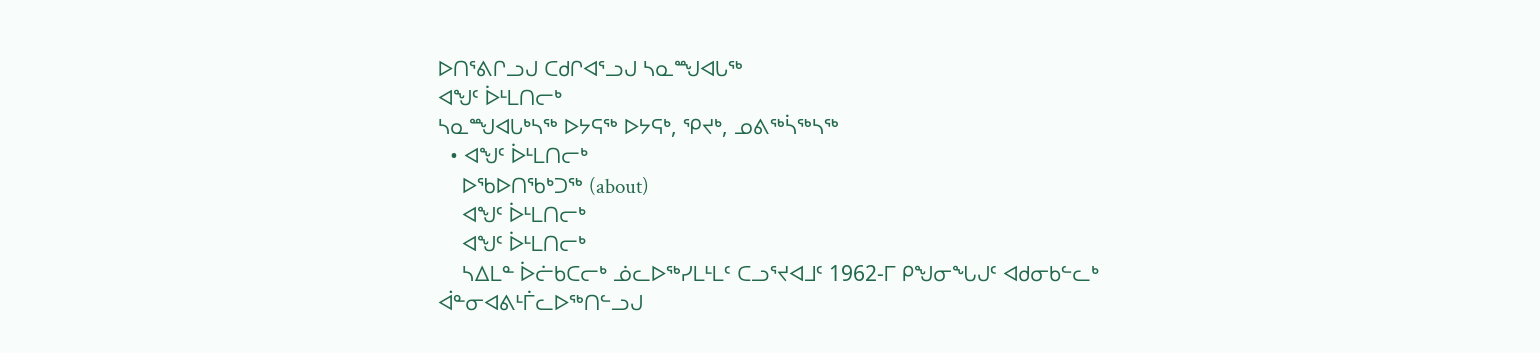ᐅᑎᕐᕕᒋᓗᒍ ᑕᑯᒋᐊᕐᓗᒍ ᓴᓇᙳᐊᒐᖅ
ᐊᖑᑦ ᐆᒻᒪᑎᓕᒃ
ᓴᓇᙳᐊᒐᒃᓴᖅ ᐅᔭᕋᖅ ᐅᔭᕋᒃ, ᕿᔪᒃ, ᓄᕕᖅᓵᖅᓴᖅ
  • ᐊᖑᑦ ᐆᒻᒪᑎᓕᒃ
    ᐅᖃᐅᑎᖃᒃᑐᖅ (about)
    ᐊᖑᑦ ᐆᒻᒪᑎᓕᒃ
    ᐊᖑᑦ ᐆᒻᒪᑎᓕᒃ
    ᓴᐃᒪᓐ ᐆᓖᑲᑕᓕᒃ ᓅᓚᐅᖅᓯᒪᒻᒪᑦ ᑕᓗᕐᔪᐊᒧᑦ 1962-ᒥ ᑭᖑᓂᖓᒍᑦ ᐊᑯᓂᑲᓪᓚᒃ ᐋᓐᓂᐊᕕᒻᒦᓚᐅᖅᑎᓪᓗᒍ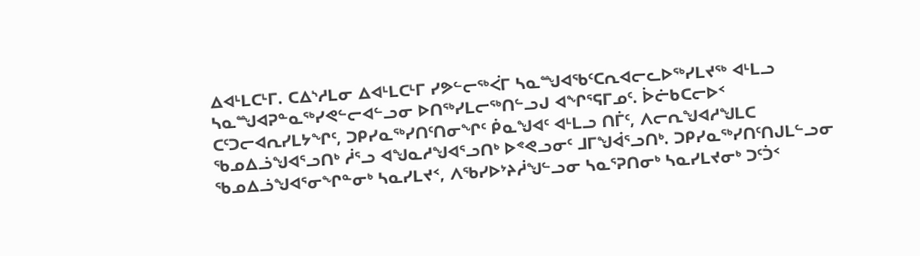ᐃᐊᒻᒪᑕᒻᒥ. ᑕᐃᔅᓱᒪᓂ ᐃᐊᒻᒪᑕᒻᒥ ᓯᕗᓪᓕᖅᐹᒥ ᓴᓇᙳᐊᖃᑦᑕᕆᐊᓕᓚᐅᖅᓯᒪᔪᖅ ᐊᒻᒪᓗ ᓴᓇᙳᐊᕈᓐᓇᖅᓯᕙᓪᓕᐊᓪᓗᓂ ᐅᑎᖅᓯᒪᓕᖅᑎᓪᓗᒍ ᐊᖏᕐᕋᒥᓄᑦ. ᐆᓖᑲᑕᓕᐅᑉ ᑕᑦᑐᓕᐊᕆᓯᒪᔭᖏᑦ, ᑐᑭᓯᓇᖅᓯᑎᑦᑎᓂᖏᑦ ᑮᓇᖑᐊᑦ ᐊᒻᒪᓗ ᑎᒦᑦ, ᐱᓕᕆᖑᐊᓱᖑᒪᑕ ᖃᓄᐃᓘᖑᐊᕐᓗᑎᒃ ᓲᕐᓗ ᐊᖑᓇᓱᖑᐊᕐᓗᑎᒃ ᐅᕝᕙᓗᓂᑦ ᒧᒥᖑᐋᕐᓗᑎᒃ. ᑐᑭᓯᓇᖅᓯᑎᑦᑎᒍᒪᓪᓗᓂ ᖃᓄᐃᓘᖑᐊᕐᓂᖏᓐᓂᒃ ᓴᓇᓯᒪᔪᑉ, ᐱᖃᓯᐅᔾᔨᓲᖑᓪᓗᓂ ᓴᓇᕐᕈᑎᓂᒃ ᓴᓇᓯᒪᔪᓂᒃ ᑐᑦᑑᑉ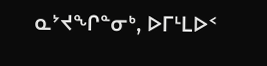ᓇᔾᔪᖏᓐᓂᒃ, ᐅᒥᒻᒪᐅᑉ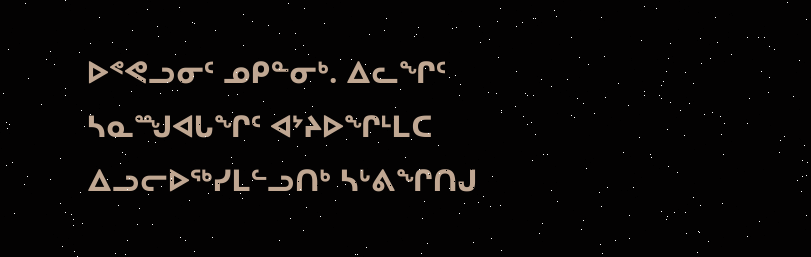ᐅᕝᕙᓗᓂᑦ ᓄᑭᓐᓂᒃ. ᐃᓚᖏᑦ ᓴᓇᙳᐊᒐᖏᑦ ᐊᔾᔨᐅᖏᒻᒪᑕ ᐃᓗᓕᐅᖅᓯᒪᓪᓗᑎᒃ ᓴᒡᕕᖏᑎᒍ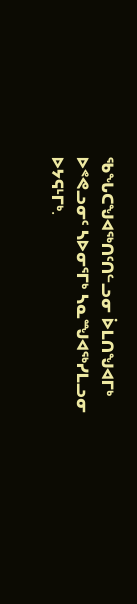ᖃᖓᑕᖑᐊᖅᑎᑦᑎᓪᓗᓂ ᐆᒪᑎᖑᐊᒥᒃ ᐅᕝᕙᓗᓂᑦ ᓴᐅᓂᕐᒥᒃ ᓴᓇᙳᐊᖅᓯᒪᓗᓂ ᐅᔭᕋᒻᒥᒃ.